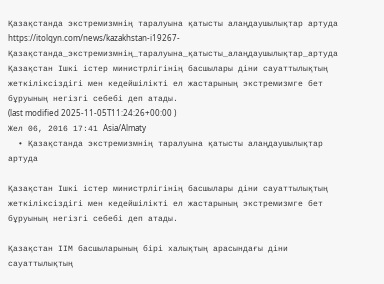Қазақстанда экстремизмнің таралуына қатысты алаңдаушылықтар артуда
https://itolqyn.com/news/kazakhstan-i19267-Қазақстанда_экстремизмнің_таралуына_қатысты_алаңдаушылықтар_артуда
Қазақстан Ішкі істер министрлігінің басшылары діни сауаттылықтың жеткіліксіздігі мен кедейшілікті ел жастарының экстремизмге бет бұруының негізгі себебі деп атады.
(last modified 2025-11-05T11:24:26+00:00 )
Жел 06, 2016 17:41 Asia/Almaty
  • Қазақстанда экстремизмнің таралуына қатысты алаңдаушылықтар артуда

Қазақстан Ішкі істер министрлігінің басшылары діни сауаттылықтың жеткіліксіздігі мен кедейшілікті ел жастарының экстремизмге бет бұруының негізгі себебі деп атады.

Қазақстан ІІМ басшыларының бірі халықтың арасындағы діни сауаттылықтың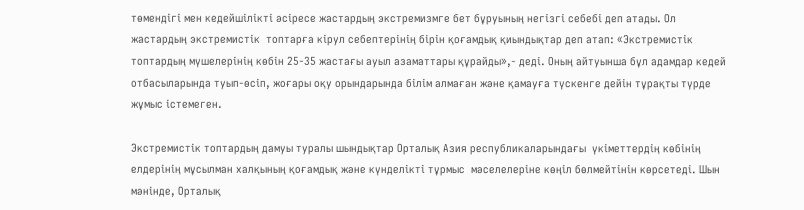төмендігі мен кедейшілікті әсіресе жастардың экстремизмге бет бұруының негізгі себебі деп атады. Ол жастардың экстремистік  топтарға кірул себептерінің бірін қоғамдық қиындықтар деп атап: «Экстремистік топтардың мүшелерінің көбін 25-35 жастағы ауыл азаматтары құрайды»,- деді. Оның айтуынша бұл адамдар кедей отбасыларында туып-өсіп, жоғары оқу орындарында білім алмаған және қамауға түскенге дейін тұрақты түрде жұмыс істемеген.

Экстремистік топтардың дамуы туралы шындықтар Орталық Азия республикаларындағы  үкіметтердің көбінің елдерінің мұсылман халқының қоғамдық және күнделікті тұрмыс  мәселелеріне көңіл бөлмейтінін көрсетеді. Шын мәнінде, Орталық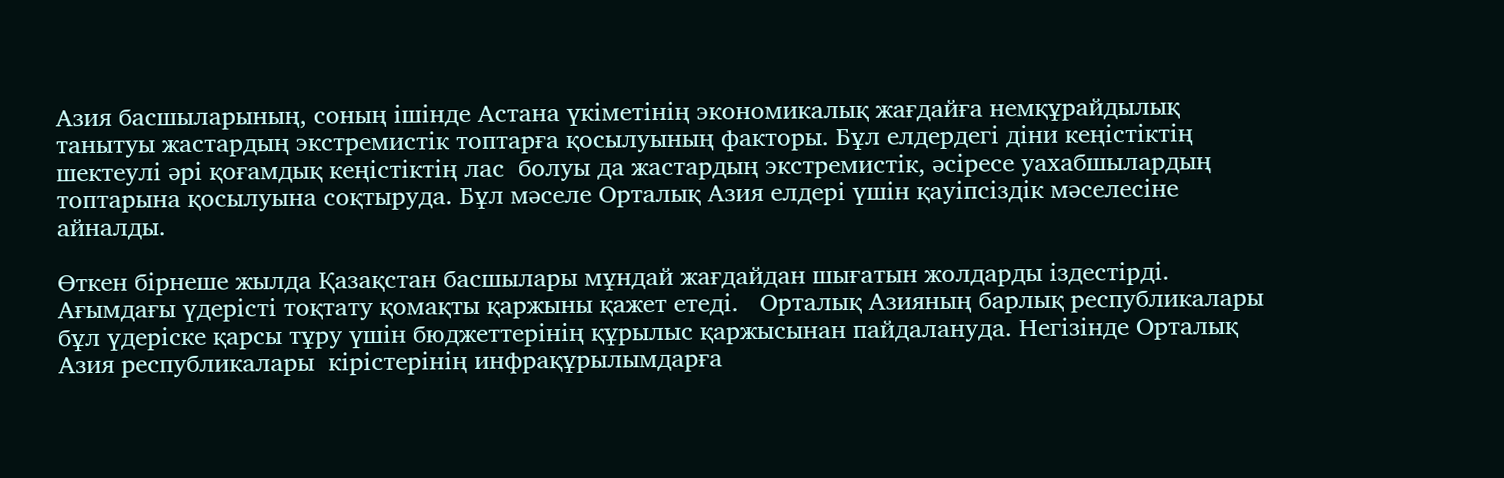Азия басшыларының, соның ішінде Астана үкіметінің экономикалық жағдайға немқұрайдылық танытуы жастардың экстремистік топтарға қосылуының факторы. Бұл елдердегі діни кеңістіктің шектеулі әрі қоғамдық кеңістіктің лас  болуы да жастардың экстремистік, әсіресе уахабшылардың топтарына қосылуына соқтыруда. Бұл мәселе Орталық Азия елдері үшін қауіпсіздік мәселесіне айналды.

Өткен бірнеше жылда Қазақстан басшылары мұндай жағдайдан шығатын жолдарды іздестірді. Ағымдағы үдерісті тоқтату қомақты қаржыны қажет етеді.   Орталық Азияның барлық республикалары бұл үдеріске қарсы тұру үшін бюджеттерінің құрылыс қаржысынан пайдалануда. Негізінде Орталық Азия республикалары  кірістерінің инфрақұрылымдарға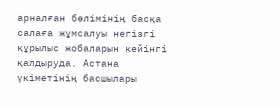арналған бөлімінің басқа салаға жұмсалуы негізгі құрылыс жобаларын кейінгі қалдыруда. Астана үкіметінің басшылары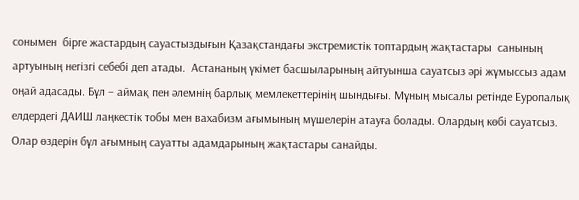сонымен  бірге жастардың сауастыздығын Қазақстандағы экстремистік топтардың жақтастары  санының артуының негізгі себебі деп атады.  Астананың үкімет басшыларының айтуынша сауатсыз әрі жұмыссыз адам оңай адасады. Бұл – аймақ пен әлемнің барлық мемлекеттерінің шындығы. Мұның мысалы ретінде Еуропалық елдердегі ДАИШ лаңкестік тобы мен вахабизм ағымының мүшелерін атауға болады. Олардың көбі сауатсыз. Олар өздерін бұл ағымның сауатты адамдарының жақтастары санайды.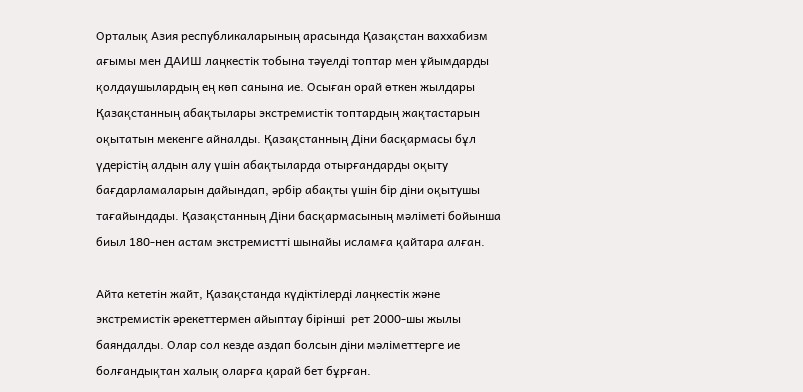Орталық Азия республикаларының арасында Қазақстан ваххабизм ағымы мен ДАИШ лаңкестік тобына тәуелді топтар мен ұйымдарды қолдаушылардың ең көп санына ие. Осыған орай өткен жылдары Қазақстанның абақтылары экстремистік топтардың жақтастарын оқытатын мекенге айналды. Қазақстанның Діни басқармасы бұл үдерістің алдын алу үшін абақтыларда отырғандарды оқыту бағдарламаларын дайындап, әрбір абақты үшін бір діни оқытушы тағайындады. Қазақстанның Діни басқармасының мәліметі бойынша биыл 180-нен астам экстремистті шынайы исламға қайтара алған.

Айта кететін жайт, Қазақстанда күдіктілерді лаңкестік және экстремистік әрекеттермен айыптау бірінші  рет 2000-шы жылы баяндалды. Олар сол кезде аздап болсын діни мәліметтерге ие болғандықтан халық оларға қарай бет бұрған.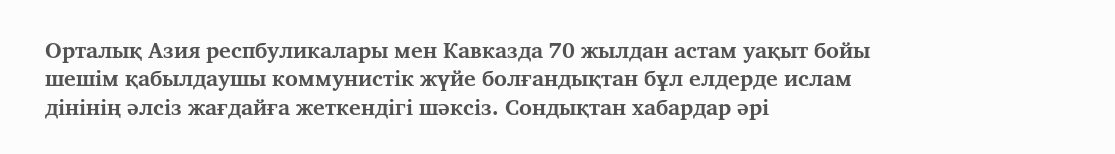Орталық Азия респбуликалары мен Кавказда 70 жылдан астам уақыт бойы шешім қабылдаушы коммунистік жүйе болғандықтан бұл елдерде ислам дінінің әлсіз жағдайға жеткендігі шәксіз. Сондықтан хабардар әрі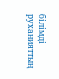білімді руханияттың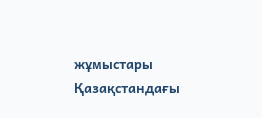жұмыстары Қазақстандағы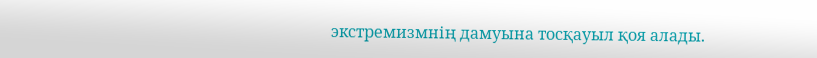экстремизмнің дамуына тосқауыл қоя алады.